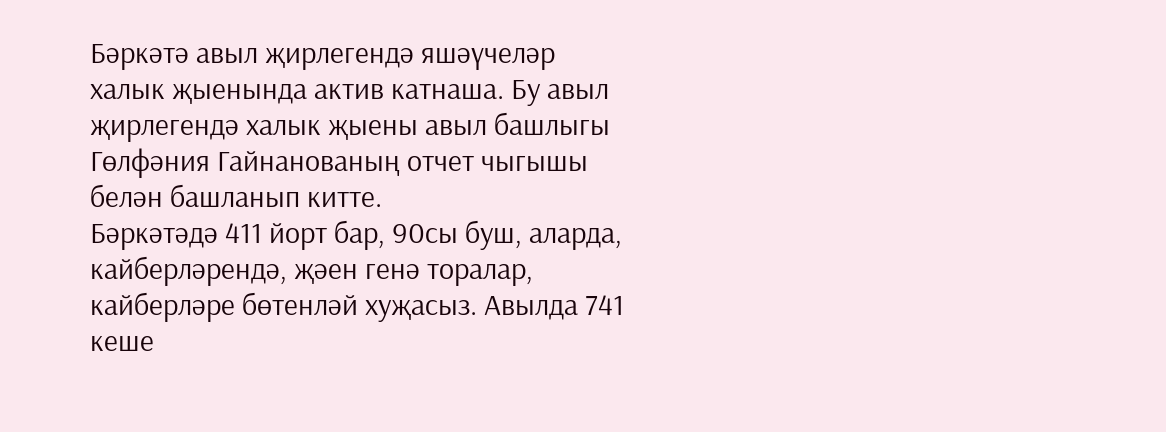Бәркәтә авыл җирлегендә яшәүчеләр халык җыенында актив катнаша. Бу авыл җирлегендә халык җыены авыл башлыгы Гөлфәния Гайнанованың отчет чыгышы белән башланып китте.
Бәркәтәдә 411 йорт бар, 90сы буш, аларда, кайберләрендә, җәен генә торалар, кайберләре бөтенләй хуҗасыз. Авылда 741 кеше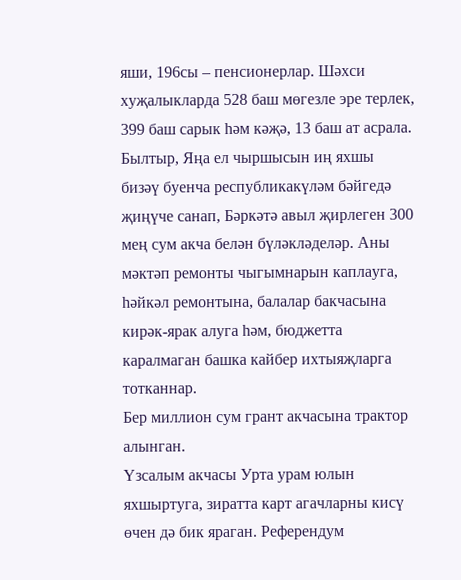яши, 196сы – пенсионерлар. Шәхси хуҗалыкларда 528 баш мөгезле эре терлек, 399 баш сарык һәм кәҗә, 13 баш ат асрала.
Былтыр, Яңа ел чыршысын иң яхшы бизәү буенча республикакүләм бәйгедә җиңүче санап, Бәркәтә авыл җирлеген 300 мең сум акча белән бүләкләделәр. Аны мәктәп ремонты чыгымнарын каплауга, һәйкәл ремонтына, балалар бакчасына кирәк-ярак алуга һәм, бюджетта каралмаган башка кайбер ихтыяҗларга тотканнар.
Бер миллион сум грант акчасына трактор алынган.
Үзсалым акчасы Урта урам юлын яхшыртуга, зиратта карт агачларны кисү өчен дә бик яраган. Референдум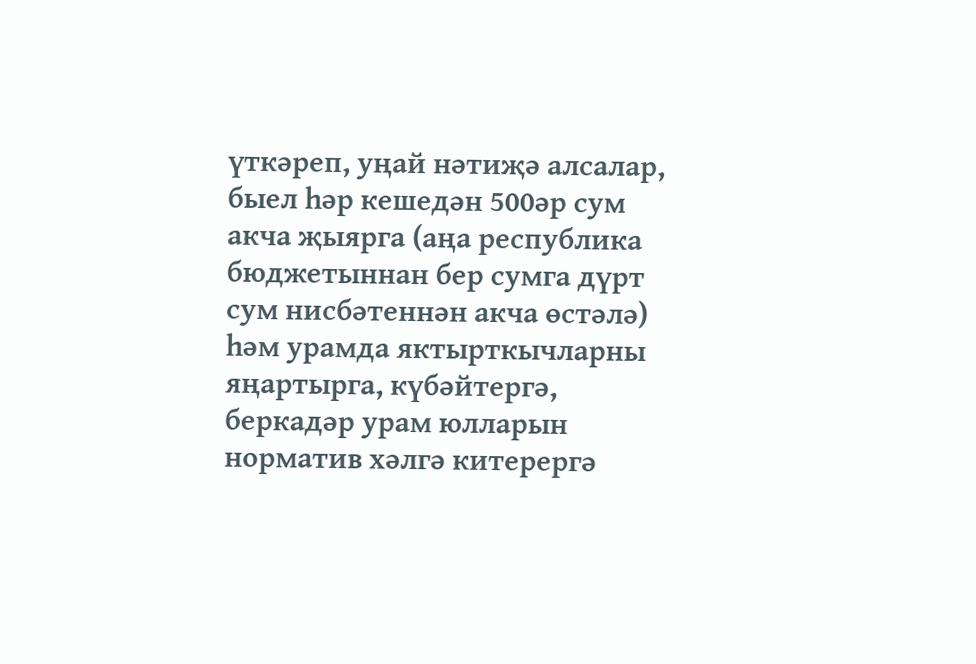үткәреп, уңай нәтиҗә алсалар, быел һәр кешедән 500әр сум акча җыярга (аңа республика бюджетыннан бер сумга дүрт сум нисбәтеннән акча өстәлә) һәм урамда яктырткычларны яңартырга, күбәйтергә, беркадәр урам юлларын норматив хәлгә китерергә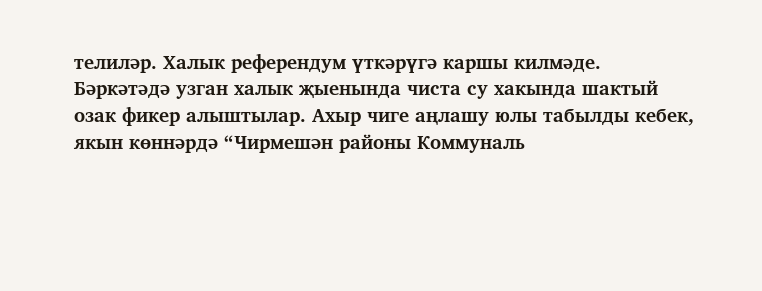телиләр. Халык референдум үткәрүгә каршы килмәде.
Бәркәтәдә узган халык җыенында чиста су хакында шактый озак фикер алыштылар. Ахыр чиге аңлашу юлы табылды кебек, якын көннәрдә “Чирмешән районы Коммуналь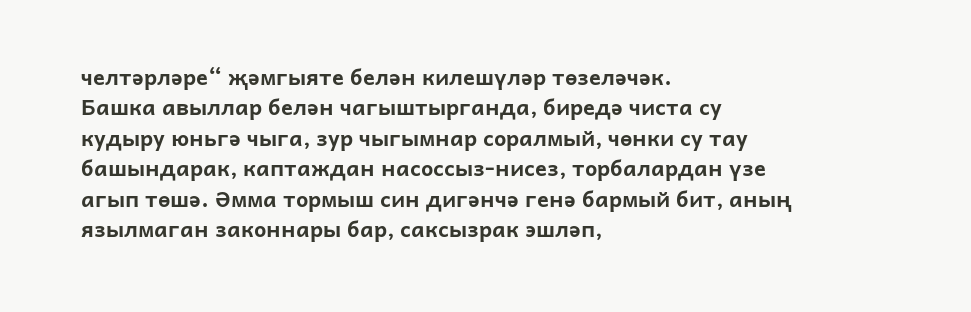челтәрләре“ җәмгыяте белән килешүләр төзеләчәк.
Башка авыллар белән чагыштырганда, биредә чиста су кудыру юньгә чыга, зур чыгымнар соралмый, чөнки су тау башындарак, каптаждан насоссыз-нисез, торбалардан үзе агып төшә. Әмма тормыш син дигәнчә генә бармый бит, аның язылмаган законнары бар, саксызрак эшләп,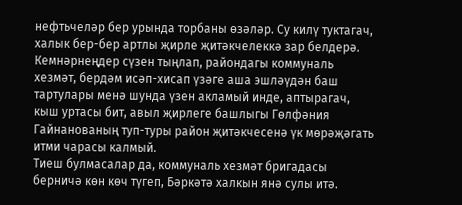нефтьчеләр бер урында торбаны өзәләр. Су килү туктагач, халык бер-бер артлы җирле җитәкчелеккә зар белдерә.
Кемнәрнеңдер сүзен тыңлап, райондагы коммуналь хезмәт, бердәм исәп-хисап үзәге аша эшләүдән баш тартулары менә шунда үзен акламый инде, аптырагач, кыш уртасы бит, авыл җирлеге башлыгы Гөлфәния Гайнанованың туп-туры район җитәкчесенә үк мөрәҗәгать итми чарасы калмый.
Тиеш булмасалар да, коммуналь хезмәт бригадасы берничә көн көч түгеп, Бәркәтә халкын янә сулы итә.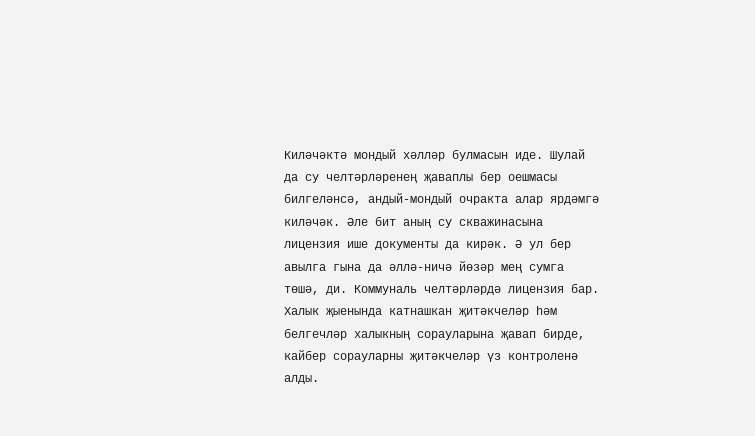Киләчәктә мондый хәлләр булмасын иде. Шулай да су челтәрләренең җаваплы бер оешмасы билгеләнсә, андый-мондый очракта алар ярдәмгә киләчәк. Әле бит аның су скважинасына лицензия ише документы да кирәк. Ә ул бер авылга гына да әллә-ничә йөзәр мең сумга төшә, ди. Коммуналь челтәрләрдә лицензия бар.
Халык җыенында катнашкан җитәкчеләр һәм белгечләр халыкның сорауларына җавап бирде, кайбер сорауларны җитәкчеләр үз контроленә алды.